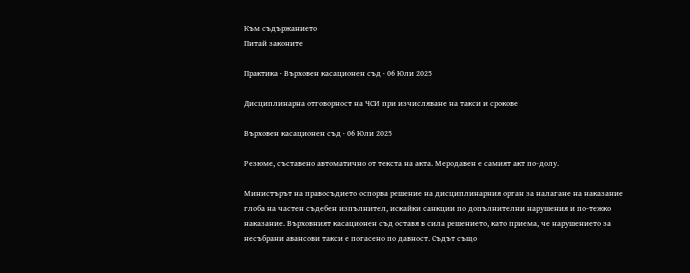Към съдържанието
Питай законите

Практика · Върховен касационен съд · 06 Юли 2025

Дисциплинарна отговорност на ЧСИ при изчисляване на такси и срокове

Върховен касационен съд · 06 Юли 2025

Резюме, съставено автоматично от текста на акта. Меродавен е самият акт по-долу.

Министърът на правосъдието оспорва решение на дисциплинарния орган за налагане на наказание глоба на частен съдебен изпълнител, искайки санкции по допълнителни нарушения и по-тежко наказание. Върховният касационен съд оставя в сила решението, като приема, че нарушението за несъбрани авансови такси е погасено по давност. Съдът също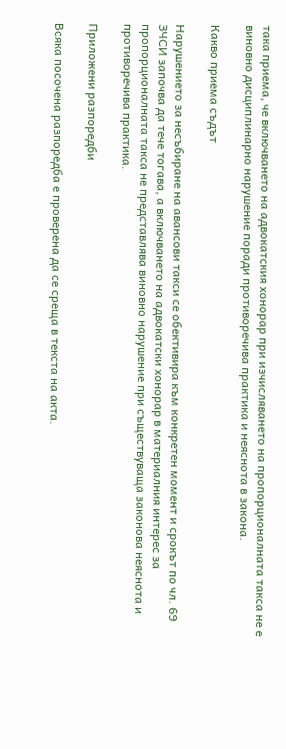така приема, че включването на адвокатския хонорар при изчисляването на пропорционалната такса не е виновно дисциплинарно нарушение поради противоречива практика и неяснота в закона.

Какво приема съдът

Нарушението за несъбиране на авансови такси се обективира към конкретен момент и срокът по чл. 69 ЗЧСИ започва да тече тогава, а включването на адвокатски хонорар в материалния интерес за пропорционалната такса не представлява виновно нарушение при съществуваща законова неяснота и противоречива практика.

Приложени разпоредби

Всяка посочена разпоредба е проверена да се среща в текста на акта.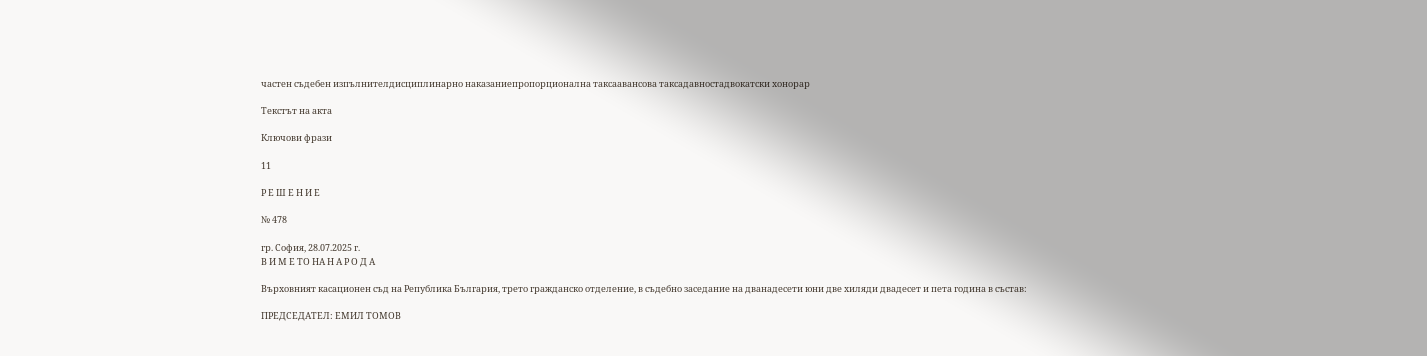частен съдебен изпълнителдисциплинарно наказаниепропорционална таксаавансова таксадавностадвокатски хонорар

Текстът на акта

Ключови фрази

11

Р Е Ш Е Н И Е

№ 478

гр. София, 28.07.2025 г.
В И М Е ТО НА Н А Р О Д А

Върховният касационен съд на Република България, трето гражданско отделение, в съдебно заседание на дванадесети юни две хиляди двадесет и пета година в състав:

ПРЕДСЕДАТЕЛ: ЕМИЛ ТОМОВ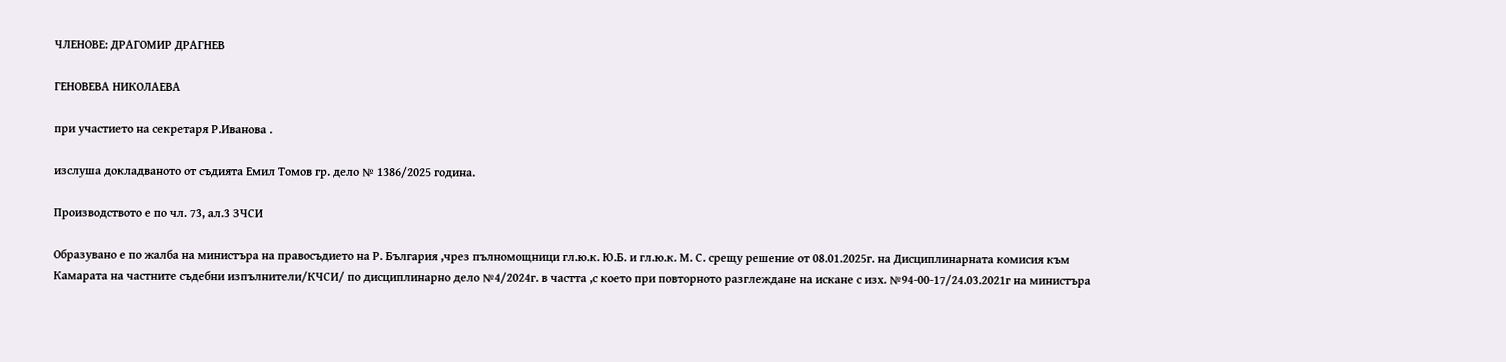ЧЛЕНОВЕ: ДРАГОМИР ДРАГНЕВ

ГЕНОВЕВА НИКОЛАЕВА

при участието на секретаря Р.Иванова .

изслуша докладваното от съдията Емил Томов гр. дело № 1386/2025 година.

Производството е по чл. 73, ал.3 ЗЧСИ

Образувано е по жалба на министъра на правосъдието на Р. България ,чрез пълномощници гл.ю.к. Ю.Б. и гл.ю.к. М. С. срещу решение от 08.01.2025г. на Дисциплинарната комисия към Камарата на частните съдебни изпълнители/КЧСИ/ по дисциплинарно дело №4/2024г. в частта ,с което при повторното разглеждане на искане с изх. №94-00-17/24.03.2021г на министъра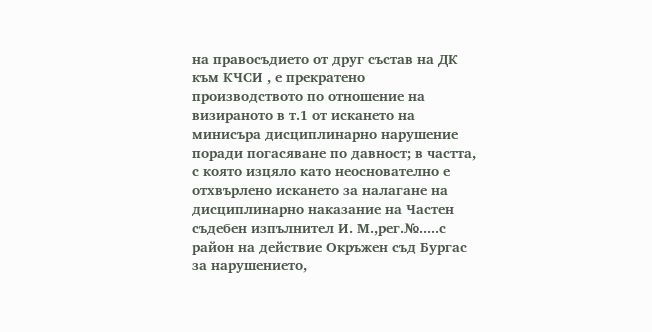на правосъдието от друг състав на ДК към КЧСИ , е прекратено производството по отношение на визираното в т.1 от искането на минисъра дисциплинарно нарушение поради погасяване по давност; в частта, с която изцяло като неоснователно е отхвърлено искането за налагане на дисциплинарно наказание на Частен съдебен изпълнител И. М.,рег.№.....с район на действие Окръжен съд Бургас за нарушението,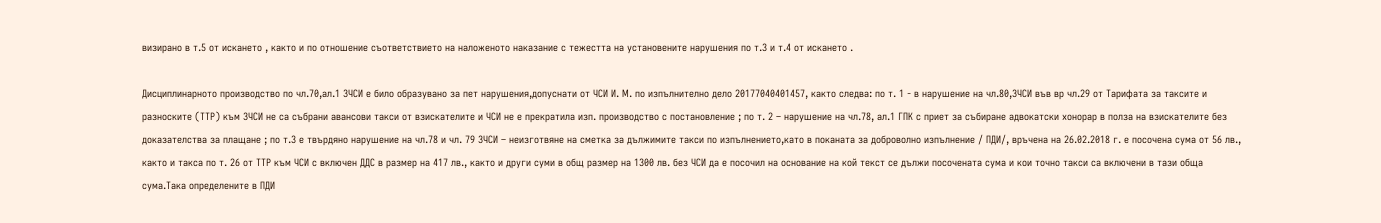визирано в т.5 от искането , както и по отношение съответствието на наложеното наказание с тежестта на установените нарушения по т.3 и т.4 от искането .

Дисциплинарното производство по чл.70,ал.1 ЗЧСИ е било образувано за пет нарушения,допуснати от ЧСИ И. М. по изпълнително дело 20177040401457, както следва: по т. 1 - в нарушение на чл.80,ЗЧСИ във вр чл.29 от Тарифата за таксите и разноските (ТТР) към ЗЧСИ не са събрани авансови такси от взискателите и ЧСИ не е прекратила изп. производство с постановление ; по т. 2 – нарушение на чл.78, ал.1 ГПК с приет за събиране адвокатски хонорар в полза на взискателите без доказателства за плащане ; по т.3 е твърдяно нарушение на чл.78 и чл. 79 ЗЧСИ – неизготвяне на сметка за дължимите такси по изпълнението,като в поканата за доброволно изпълнение / ПДИ/, връчена на 26.02.2018 г. е посочена сума от 56 лв., както и такса по т. 26 от ТТР към ЧСИ с включен ДДС в размер на 417 лв., както и други суми в общ размер на 1300 лв. без ЧСИ да е посочил на основание на кой текст се дължи посочената сума и кои точно такси са включени в тази обща сума.Така определените в ПДИ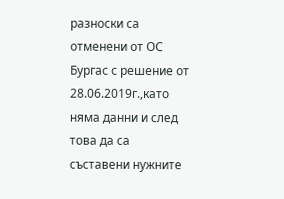разноски са отменени от ОС Бургас с решение от 28.06.2019г.,като няма данни и след това да са съставени нужните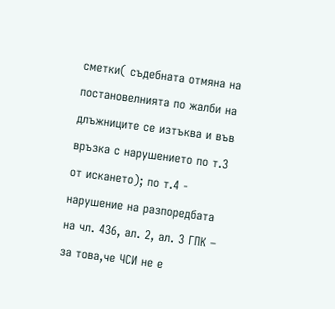сметки( съдебната отмяна на постановелнията по жалби на длъжниците се изтъква и във връзка с нарушението по т.3 от искането); по т.4 - нарушение на разпоредбата на чл. 436, ал. 2, ал. 3 ГПК – за това,че ЧСИ не е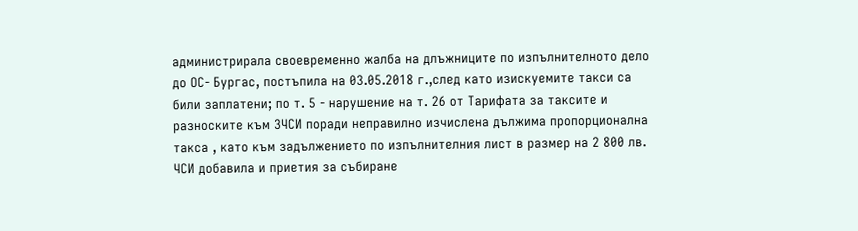администрирала своевременно жалба на длъжниците по изпълнителното дело до ОС- Бургас, постъпила на 03.05.2018 г.,след като изискуемите такси са били заплатени; по т. 5 - нарушение на т. 26 от Тарифата за таксите и разноските към ЗЧСИ поради неправилно изчислена дължима пропорционална такса , като към задължението по изпълнителния лист в размер на 2 800 лв. ЧСИ добавила и приетия за събиране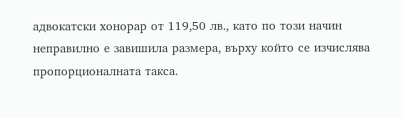адвокатски хонорар от 119,50 лв., като по този начин неправилно е завишила размера, върху който се изчислява пропорционалната такса.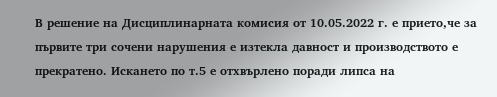В решение на Дисциплинарната комисия от 10.05.2022 г. е прието,че за първите три сочени нарушения е изтекла давност и производството е прекратено. Искането по т.5 е отхвърлено поради липса на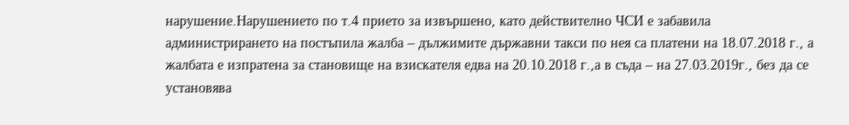нарушение.Нарушението по т.4 прието за извършено, като действително ЧСИ е забавила администрирането на постъпила жалба – дължимите държавни такси по нея са платени на 18.07.2018 г., а жалбата е изпратена за становище на взискателя едва на 20.10.2018 г.,а в съда – на 27.03.2019г., без да се установява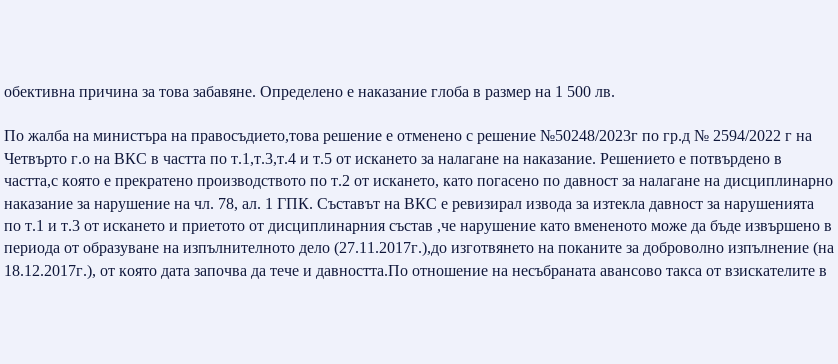обективна причина за това забавяне. Определено е наказание глоба в размер на 1 500 лв.

По жалба на министъра на правосъдието,това решение е отменено с решение №50248/2023г по гр.д № 2594/2022 г на Четвърто г.о на ВКС в частта по т.1,т.3,т.4 и т.5 от искането за налагане на наказание. Решението е потвърдено в частта,с която е прекратено производството по т.2 от искането, като погасено по давност за налагане на дисциплинарно наказание за нарушение на чл. 78, ал. 1 ГПК. Съставът на ВКС е ревизирал извода за изтекла давност за нарушенията по т.1 и т.3 от искането и приетото от дисциплинарния състав ,че нарушение като вмененото може да бъде извършено в периода от образуване на изпълнителното дело (27.11.2017г.),до изготвянето на поканите за доброволно изпълнение (на 18.12.2017г.), от която дата започва да тече и давността.По отношение на несъбраната авансово такса от взискателите в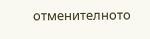отменителното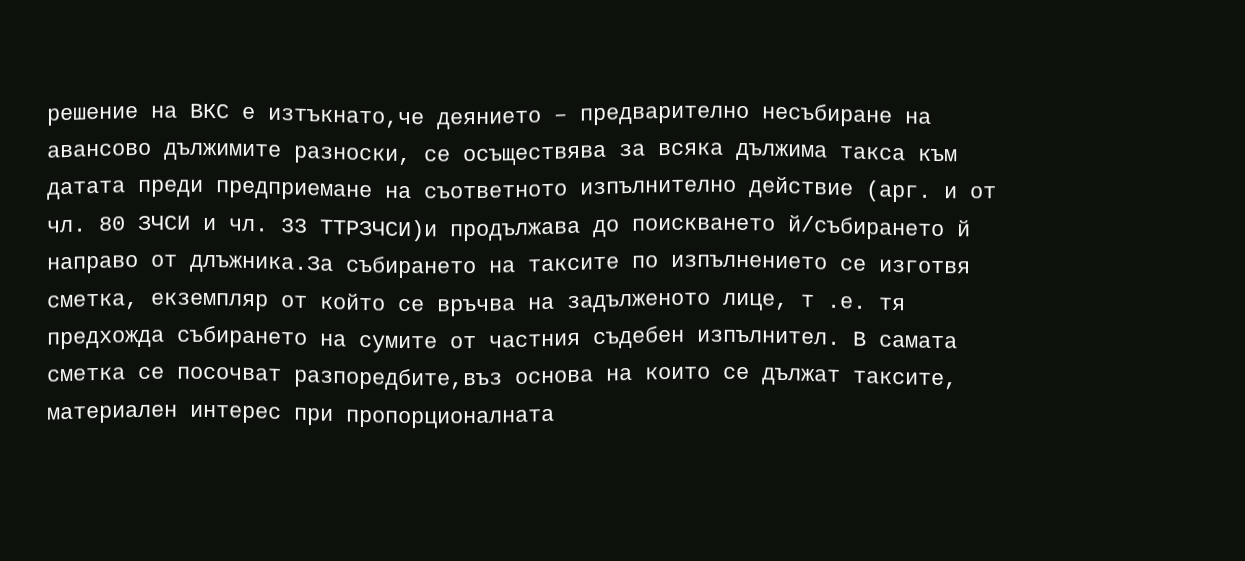решение на ВКС е изтъкнато,че деянието – предварително несъбиране на авансово дължимите разноски, се осъществява за всяка дължима такса към датата преди предприемане на съответното изпълнително действие (арг. и от чл. 80 ЗЧСИ и чл. 33 ТТРЗЧСИ)и продължава до поискването й/събирането й направо от длъжника.За събирането на таксите по изпълнението се изготвя сметка, екземпляр от който се връчва на задълженото лице, т .е. тя предхожда събирането на сумите от частния съдебен изпълнител. В самата сметка се посочват разпоредбите,въз основа на които се дължат таксите, материален интерес при пропорционалната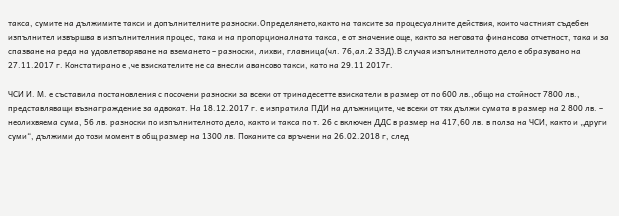такса, сумите на дължимите такси и допълнителните разноски.Определянето,както на таксите за процесуалните действия, които частният съдебен изпълнител извършва в изпълнителния процес, така и на пропорционалната такса, е от значение още, както за неговата финансова отчетност, така и за спазване на реда на удовлетворяване на вземането – разноски, лихви, главница(чл. 76,ал.2 ЗЗД).В случая изпълнителното дело е образувано на 27.11.2017 г. Констатирано е ,че взискателите не са внесли авансово такси, като на 29.11 2017г.

ЧСИ И. М. е съставила постановления с посочени разноски за всеки от тринадесетте взискатели в размер от по 600 лв.,общо на стойност 7800 лв., представляващи възнаграждение за адвокат. На 18.12.2017 г. е изпратила ПДИ на длъжниците, че всеки от тях дължи сумата в размер на 2 800 лв. – неолихвяема сума, 56 лв. разноски по изпълнителното дело, както и такса по т. 26 с включен ДДС в размер на 417,60 лв. в полза на ЧСИ, както и „други суми“, дължими до този момент в общ размер на 1300 лв. Поканите са връчени на 26.02.2018 г, след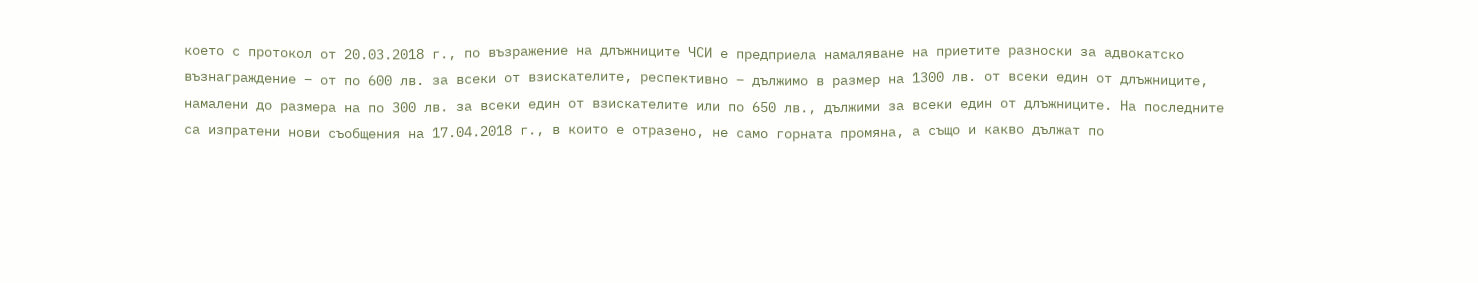което с протокол от 20.03.2018 г., по възражение на длъжниците ЧСИ е предприела намаляване на приетите разноски за адвокатско възнаграждение – от по 600 лв. за всеки от взискателите, респективно – дължимо в размер на 1300 лв. от всеки един от длъжниците, намалени до размера на по 300 лв. за всеки един от взискателите или по 650 лв., дължими за всеки един от длъжниците. На последните са изпратени нови съобщения на 17.04.2018 г., в които е отразено, не само горната промяна, а също и какво дължат по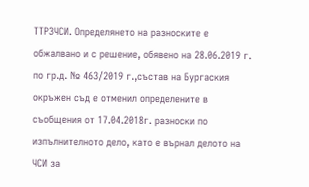ТТРЗЧСИ. Определянето на разноските е обжалвано и с решение, обявено на 28.06.2019 г. по гр.д. № 463/2019 г.,състав на Бургаския окръжен съд е отменил определените в съобщения от 17.04.2018г. разноски по изпълнителното дело, като е върнал делото на ЧСИ за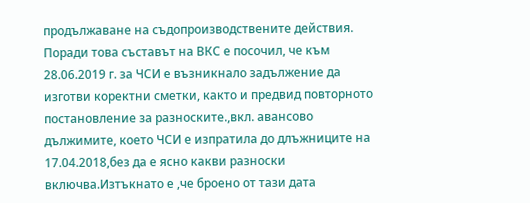продължаване на съдопроизводствените действия. Поради това съставът на ВКС е посочил, че към 28.06.2019 г. за ЧСИ е възникнало задължение да изготви коректни сметки, както и предвид повторното постановление за разноските.,вкл. авансово дължимите, което ЧСИ е изпратила до длъжниците на 17.04.2018,без да е ясно какви разноски включва.Изтъкнато е ,че броено от тази дата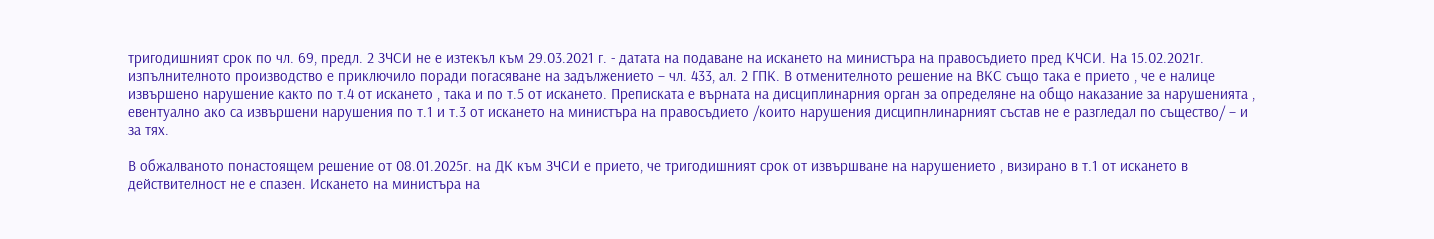тригодишният срок по чл. 69, предл. 2 ЗЧСИ не е изтекъл към 29.03.2021 г. - датата на подаване на искането на министъра на правосъдието пред КЧСИ. На 15.02.2021г. изпълнителното производство е приключило поради погасяване на задължението – чл. 433, ал. 2 ГПК. В отменителното решение на ВКС също така е прието , че е налице извършено нарушение както по т.4 от искането , така и по т.5 от искането. Преписката е върната на дисциплинарния орган за определяне на общо наказание за нарушенията , евентуално ако са извършени нарушения по т.1 и т.3 от искането на министъра на правосъдието /които нарушения дисципнлинарният състав не е разгледал по същество/ – и за тях.

В обжалваното понастоящем решение от 08.01.2025г. на ДК към ЗЧСИ е прието, че тригодишният срок от извършване на нарушението , визирано в т.1 от искането в действителност не е спазен. Искането на министъра на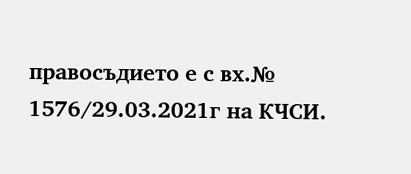правосъдието е с вх.№ 1576/29.03.2021г на КЧСИ.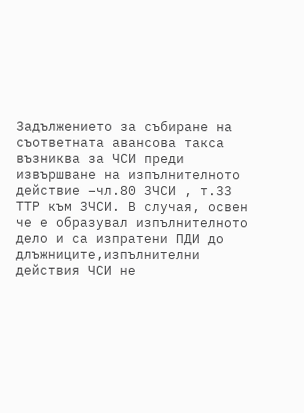Задължението за събиране на съответната авансова такса възниква за ЧСИ преди извършване на изпълнителното действие –чл.80 ЗЧСИ , т.33 ТТР към ЗЧСИ. В случая, освен че е образувал изпълнителното дело и са изпратени ПДИ до длъжниците,изпълнителни действия ЧСИ не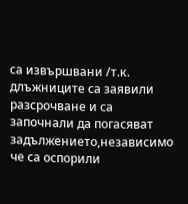са извършвани /т.к. длъжниците са заявили разсрочване и са започнали да погасяват задължението,независимо че са оспорили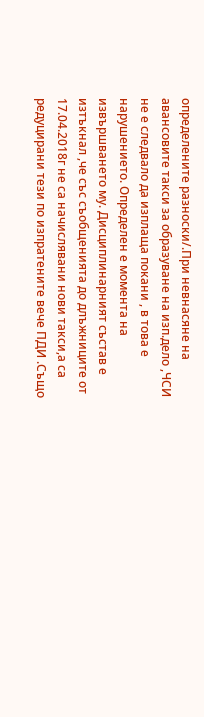определените разноски/.При невнасяне на авансовите такси за образуване на изп.дело ,ЧСИ не е следвало да изплаща покани , в това е нарушението. Определен е момента на извършването му. Дисциплинарният състав е изтъкнал ,че със съобщенията до длъжниците от 17.04.2018г не са начислявани нови такси,а са редуцирани тези по изпратените вече ПДИ .Също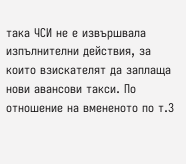така ЧСИ не е извършвала изпълнителни действия, за които взискателят да заплаща нови авансови такси. По отношение на вмененото по т.3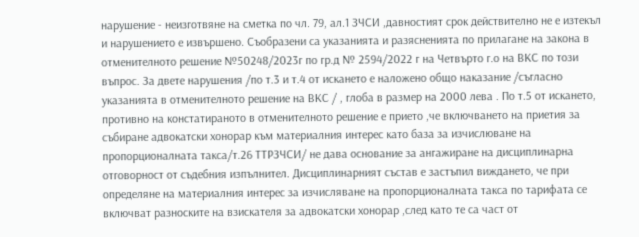нарушение - неизготвяне на сметка по чл. 79, ал.1 ЗЧСИ ,давностият срок действително не е изтекъл и нарушението е извършено. Съобразени са указанията и разясненията по прилагане на закона в отменителното решение №50248/2023г по гр.д № 2594/2022 г на Четвърто г.о на ВКС по този въпрос. За двете нарушения /по т.3 и т.4 от искането е наложено общо наказание /съгласно указанията в отменителното решение на ВКС / , глоба в размер на 2000 лева . По т.5 от искането, противно на констатираното в отменителното решение е прието ,че включването на приетия за събиране адвокатски хонорар към материалния интерес като база за изчислюване на пропорционалната такса/т.26 ТТРЗЧСИ/ не дава основание за ангажиране на дисциплинарна отговорност от съдебния изпълнител. Дисциплинарният състав е застъпил виждането, че при определяне на материалния интерес за изчисляване на пропорционалната такса по тарифата се включват разноските на взискателя за адвокатски хонорар ,след като те са част от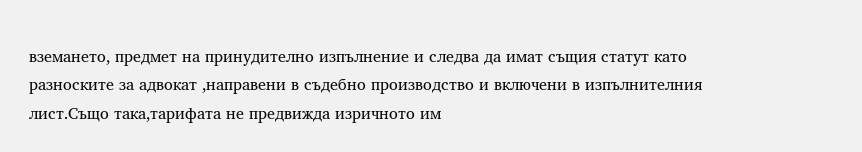вземането, предмет на принудително изпълнение и следва да имат същия статут като разноските за адвокат ,направени в съдебно производство и включени в изпълнителния лист.Също така,тарифата не предвижда изричното им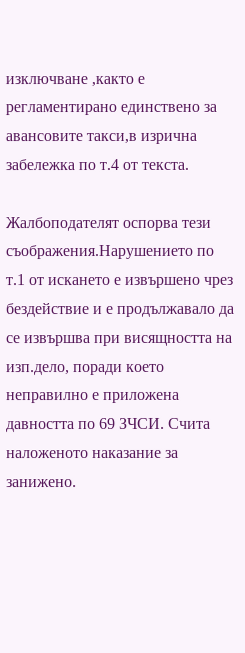изключване ,както е регламентирано единствено за авансовите такси,в изрична забележка по т.4 от текста.

Жалбоподателят оспорва тези съображения.Нарушението по т.1 от искането е извършено чрез бездействие и е продължавало да се извършва при висящността на изп.дело, поради което неправилно е приложена давността по 69 ЗЧСИ. Счита наложеното наказание за занижено.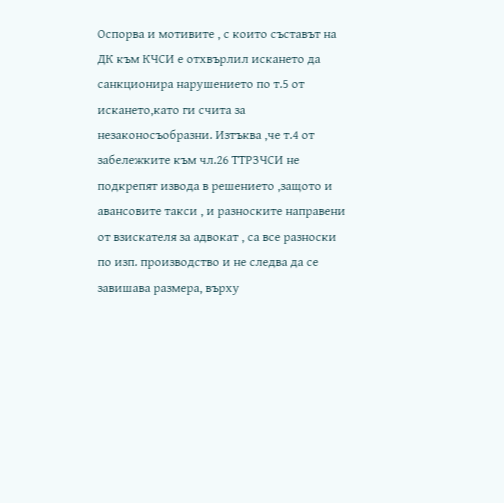Оспорва и мотивите , с които съставът на ДК към КЧСИ е отхвърлил искането да санкционира нарушението по т.5 от искането,като ги счита за незаконосъобразни. Изтъква ,че т.4 от забележките към чл.26 ТТРЗЧСИ не подкрепят извода в решението ,защото и авансовите такси , и разноските направени от взискателя за адвокат , са все разноски по изп. производство и не следва да се завишава размера, върху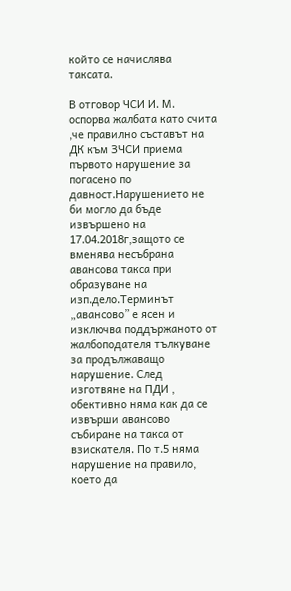който се начислява таксата.

В отговор ЧСИ И. М. оспорва жалбата като счита ,че правилно съставът на ДК към ЗЧСИ приема първото нарушение за погасено по давност.Нарушението не би могло да бъде извършено на 17.04.2018г,защото се вменява несъбрана авансова такса при образуване на изп.дело.Терминът „авансово” е ясен и изключва поддържаното от жалбоподателя тълкуване за продължаващо нарушение. След изготвяне на ПДИ , обективно няма как да се извърши авансово събиране на такса от взискателя. По т.5 няма нарушение на правило, което да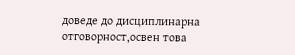доведе до дисциплинарна отговорност,освен това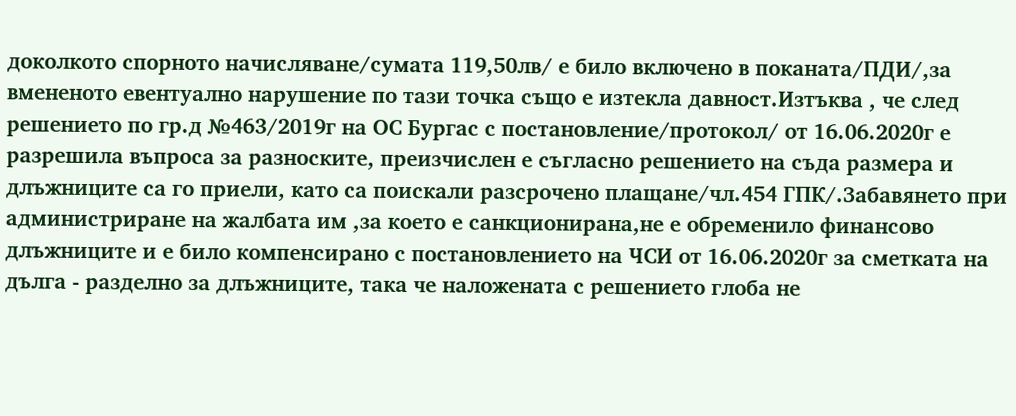доколкото спорното начисляване/сумата 119,50лв/ е било включено в поканата/ПДИ/,за вмененото евентуално нарушение по тази точка също е изтекла давност.Изтъква , че след решението по гр.д №463/2019г на ОС Бургас с постановление/протокол/ от 16.06.2020г е разрешила въпроса за разноските, преизчислен е съгласно решението на съда размера и длъжниците са го приели, като са поискали разсрочено плащане/чл.454 ГПК/.Забавянето при администриране на жалбата им ,за което е санкционирана,не е обременило финансово длъжниците и е било компенсирано с постановлението на ЧСИ от 16.06.2020г за сметката на дълга - разделно за длъжниците, така че наложената с решението глоба не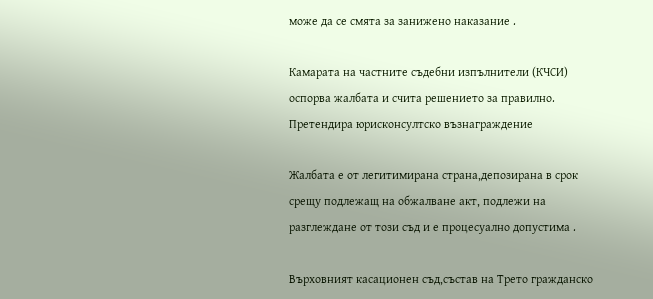може да се смята за занижено наказание .

Камарата на частните съдебни изпълнители (КЧСИ) оспорва жалбата и счита решението за правилно. Претендира юрисконсултско възнаграждение

Жалбата е от легитимирана страна,депозирана в срок срещу подлежащ на обжалване акт, подлежи на разглеждане от този съд и е процесуално допустима .

Върховният касационен съд,състав на Трето гражданско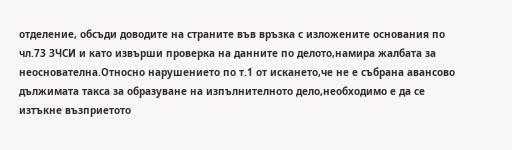отделение, обсъди доводите на страните във връзка с изложените основания по чл.73 ЗЧСИ и като извърши проверка на данните по делото,намира жалбата за неоснователна.Относно нарушението по т.1 от искането,че не е събрана авансово дължимата такса за образуване на изпълнителното дело,необходимо е да се изтъкне възприетото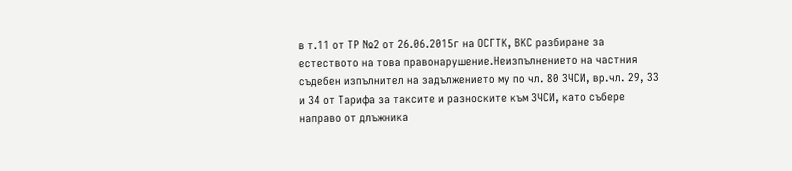в т.11 от ТР №2 от 26.06.2015г на ОСГТК, ВКС разбиране за естеството на това правонарушение.Неизпълнението на частния съдебен изпълнител на задължението му по чл. 80 ЗЧСИ, вр.чл. 29, 33 и 34 от Тарифа за таксите и разноските към ЗЧСИ, като събере направо от длъжника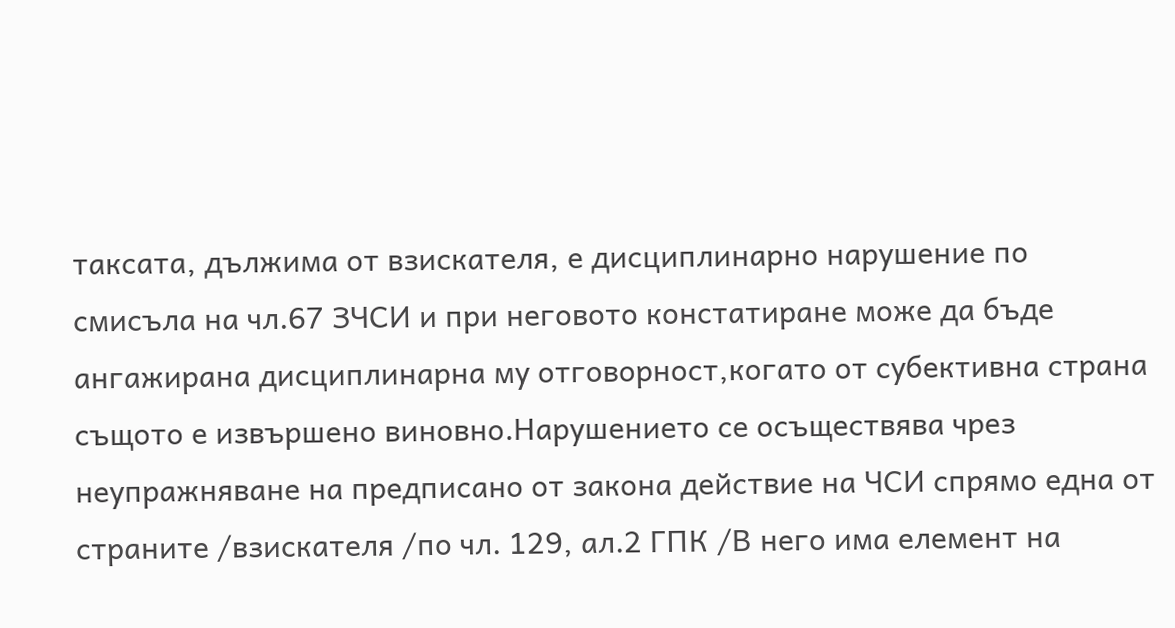таксата, дължима от взискателя, е дисциплинарно нарушение по смисъла на чл.67 ЗЧСИ и при неговото констатиране може да бъде ангажирана дисциплинарна му отговорност,когато от субективна страна същото е извършено виновно.Нарушението се осъществява чрез неупражняване на предписано от закона действие на ЧСИ спрямо една от страните /взискателя /по чл. 129, ал.2 ГПК /В него има елемент на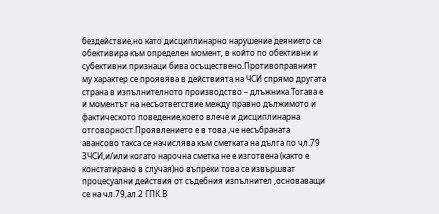бездействие,но като дисциплинарно нарушение деянието се обективира към определен момент, в който по обективни и субективни признаци бива осъществено.Противоправният му характер се проявява в действията на ЧСИ спрямо другата страна в изпълнителното производство – длъжника.Тогава е и моментът на несъответствие между правно дължимото и фактическото поведение,което влече и дисциплинарна отговорност.Проявлението е в това ,че несъбраната авансово такса се начислява към сметката на дълга по чл.79 ЗЧСИ,и/или когато нарочна сметка не е изготвена (както е констатирано в случая)но въпреки това се извършват процесуални действия от съдебния изпълнител ,основаващи се на чл.79,ал.2 ГПК.В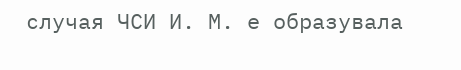случая ЧСИ И. М. е образувала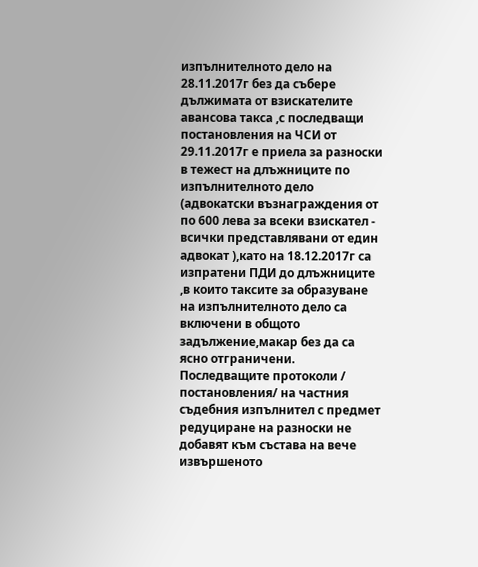изпълнителното дело на 28.11.2017г без да събере дължимата от взискателите авансова такса ,с последващи постановления на ЧСИ от 29.11.2017г е приела за разноски в тежест на длъжниците по изпълнителното дело (адвокатски възнаграждения от по 600 лева за всеки взискател - всички представлявани от един адвокат ),като на 18.12.2017г са изпратени ПДИ до длъжниците ,в които таксите за образуване на изпълнителното дело са включени в общото задължение,макар без да са ясно отграничени. Последващите протоколи / постановления/ на частния съдебния изпълнител с предмет редуциране на разноски не добавят към състава на вече извършеното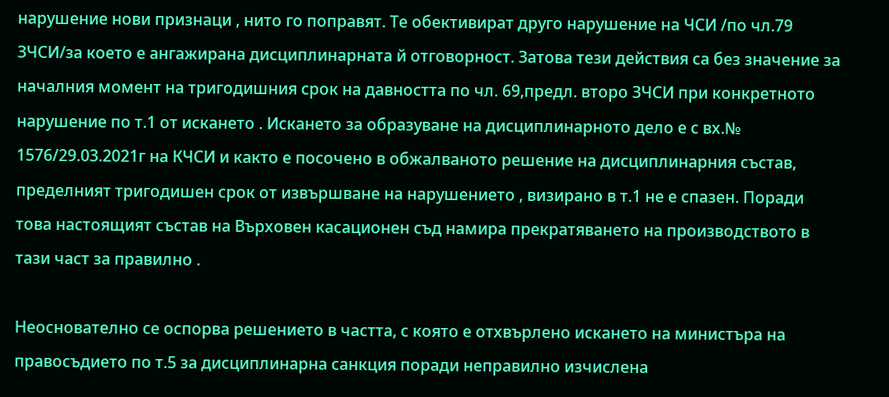нарушение нови признаци , нито го поправят. Те обективират друго нарушение на ЧСИ /по чл.79 ЗЧСИ/за което е ангажирана дисциплинарната й отговорност. Затова тези действия са без значение за началния момент на тригодишния срок на давността по чл. 69,предл. второ ЗЧСИ при конкретното нарушение по т.1 от искането . Искането за образуване на дисциплинарното дело е с вх.№ 1576/29.03.2021г на КЧСИ и както е посочено в обжалваното решение на дисциплинарния състав, пределният тригодишен срок от извършване на нарушението , визирано в т.1 не е спазен. Поради това настоящият състав на Върховен касационен съд намира прекратяването на производството в тази част за правилно .

Неоснователно се оспорва решението в частта, с която е отхвърлено искането на министъра на правосъдието по т.5 за дисциплинарна санкция поради неправилно изчислена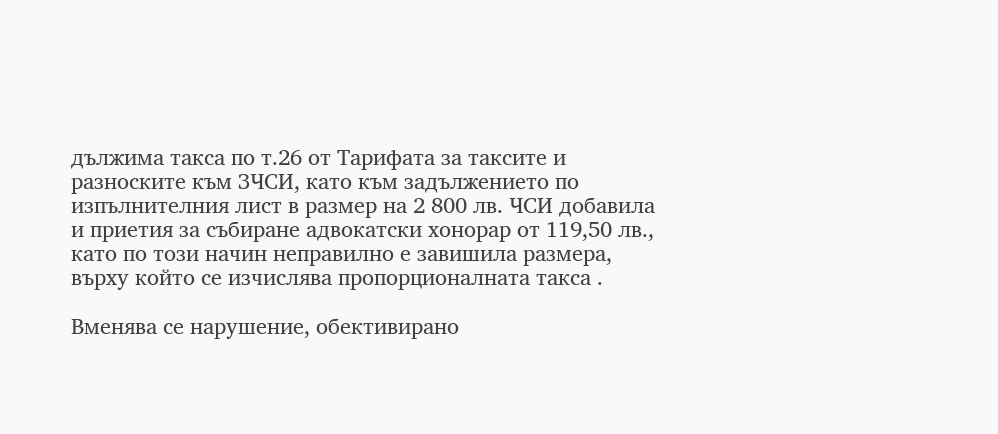дължима такса по т.26 от Тарифата за таксите и разноските към ЗЧСИ, като към задължението по изпълнителния лист в размер на 2 800 лв. ЧСИ добавила и приетия за събиране адвокатски хонорар от 119,50 лв., като по този начин неправилно е завишила размера, върху който се изчислява пропорционалната такса .

Вменява се нарушение, обективирано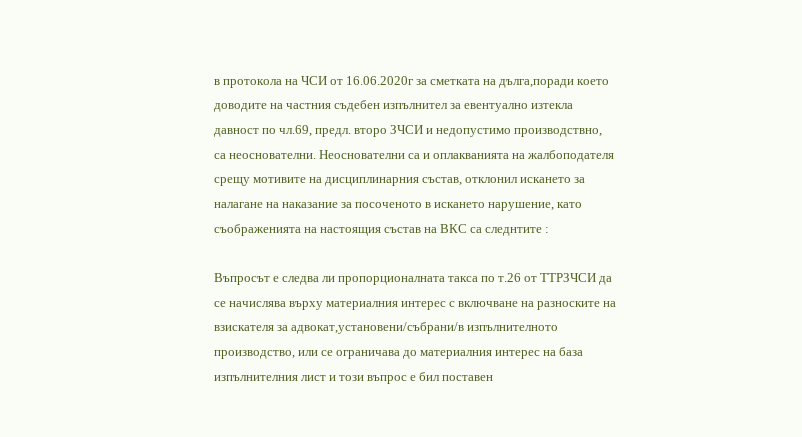в протокола на ЧСИ от 16.06.2020г за сметката на дълга,поради което доводите на частния съдебен изпълнител за евентуално изтекла давност по чл.69, предл. второ ЗЧСИ и недопустимо производствно, са неоснователни. Неоснователни са и оплакванията на жалбоподателя срещу мотивите на дисциплинарния състав, отклонил искането за налагане на наказание за посоченото в искането нарушение, като съображенията на настоящия състав на ВКС са следнтите :

Въпросът е следва ли пропорционалната такса по т.26 от ТТРЗЧСИ да се начислява върху материалния интерес с включване на разноските на взискателя за адвокат,установени/събрани/в изпълнителното производство, или се ограничава до материалния интерес на база изпълнителния лист и този въпрос е бил поставен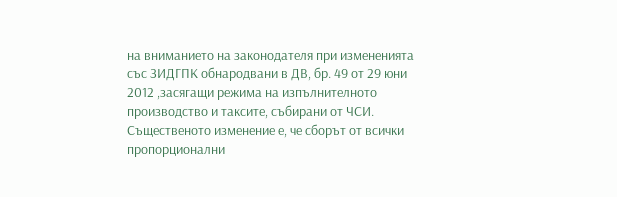на вниманието на законодателя при измененията със ЗИДГПК обнародвани в ДВ, бр. 49 от 29 юни 2012 ,засягащи режима на изпълнителното производство и таксите, събирани от ЧСИ. Същественото изменение е, че сборът от всички пропорционални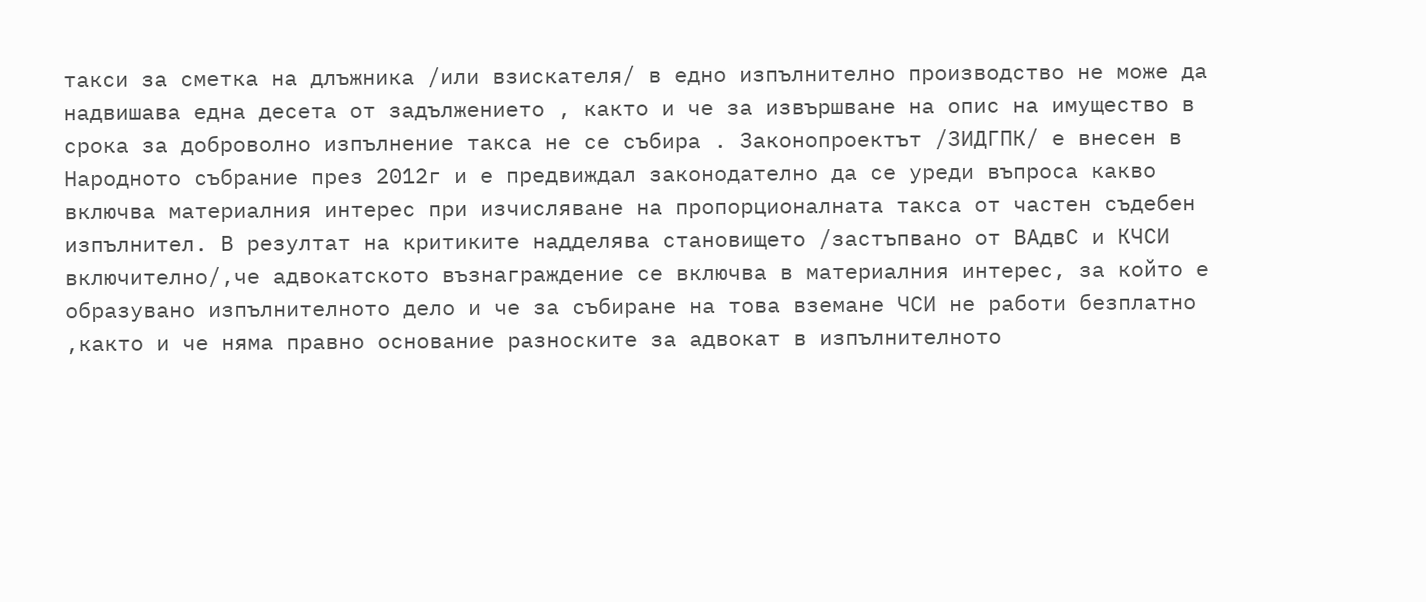такси за сметка на длъжника /или взискателя/ в едно изпълнително производство не може да надвишава една десета от задължението , както и че за извършване на опис на имущество в срока за доброволно изпълнение такса не се събира . Законопроектът /ЗИДГПК/ е внесен в Народното събрание през 2012г и е предвиждал законодателно да се уреди въпроса какво включва материалния интерес при изчисляване на пропорционалната такса от частен съдебен изпълнител. В резултат на критиките надделява становището /застъпвано от ВАдвС и КЧСИ включително/,че адвокатското възнаграждение се включва в материалния интерес, за който е образувано изпълнителното дело и че за събиране на това вземане ЧСИ не работи безплатно ,както и че няма правно основание разноските за адвокат в изпълнителното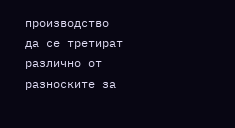производство да се третират различно от разноските за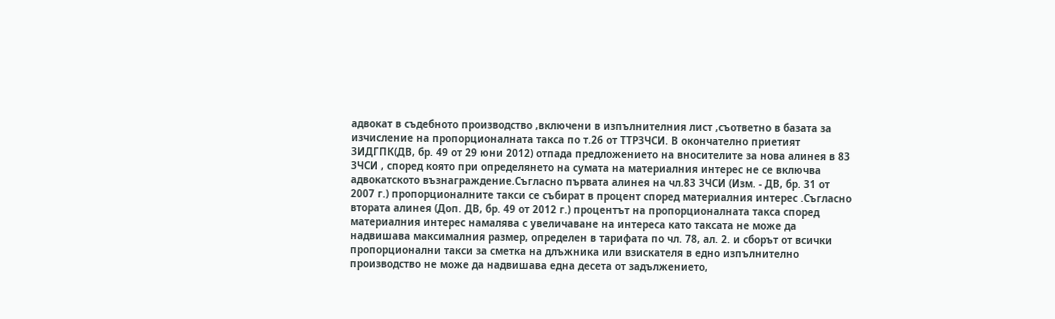адвокат в съдебното производство ,включени в изпълнителния лист ,съответно в базата за изчисление на пропорционалната такса по т.26 от ТТРЗЧСИ. В окончателно приетият ЗИДГПК(ДВ, бр. 49 от 29 юни 2012) отпада предложението на вносителите за нова алинея в 83 ЗЧСИ , според която при определянето на сумата на материалния интерес не се включва адвокатското възнаграждение.Съгласно първата алинея на чл.83 ЗЧСИ (Изм. - ДВ, бр. 31 от 2007 г.) пропорционалните такси се събират в процент според материалния интерес .Съгласно втората алинея (Доп. ДВ, бр. 49 от 2012 г.) процентът на пропорционалната такса според материалния интерес намалява с увеличаване на интереса като таксата не може да надвишава максималния размер, определен в тарифата по чл. 78, ал. 2. и сборът от всички пропорционални такси за сметка на длъжника или взискателя в едно изпълнително производство не може да надвишава една десета от задължението,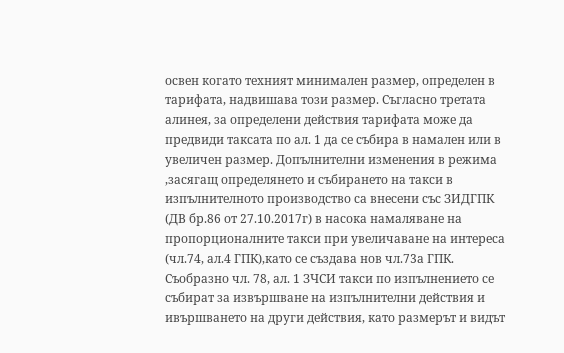освен когато техният минимален размер, определен в тарифата, надвишава този размер. Съгласно третата алинея, за определени действия тарифата може да предвиди таксата по ал. 1 да се събира в намален или в увеличен размер. Допълнителни изменения в режима ,засягащ определянето и събирането на такси в изпълнителното производство са внесени със ЗИДГПК (ДВ бр.86 от 27.10.2017г) в насока намаляване на пропорционалните такси при увеличаване на интереса (чл.74, ал.4 ГПК),като се създава нов чл.73а ГПК. Съобразно чл. 78, ал. 1 ЗЧСИ такси по изпълнението се събират за извършване на изпълнителни действия и ивършването на други действия, като размерът и видът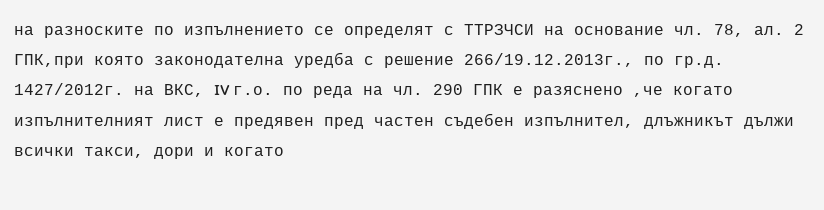на разноските по изпълнението се определят с ТТРЗЧСИ на основание чл. 78, ал. 2 ГПК,при която законодателна уредба с решение 266/19.12.2013г., по гр.д. 1427/2012г. на ВКС, IV г.о. по реда на чл. 290 ГПК е разяснено ,че когато изпълнителният лист е предявен пред частен съдебен изпълнител, длъжникът дължи всички такси, дори и когато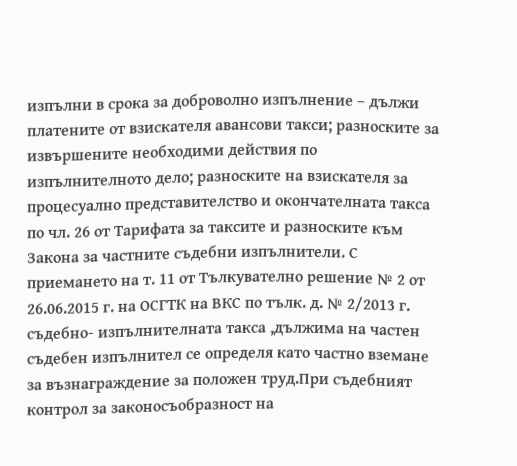изпълни в срока за доброволно изпълнение – дължи платените от взискателя авансови такси; разноските за извършените необходими действия по изпълнителното дело; разноските на взискателя за процесуално представителство и окончателната такса по чл. 26 от Тарифата за таксите и разноските към Закона за частните съдебни изпълнители. С приемането на т. 11 от Тълкувателно решение № 2 от 26.06.2015 г. на ОСГТК на ВКС по тълк. д. № 2/2013 г. съдебно- изпълнителната такса ,дължима на частен съдебен изпълнител се определя като частно вземане за възнаграждение за положен труд.При съдебният контрол за законосъобразност на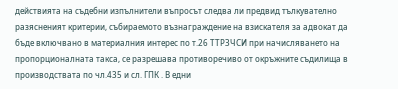действията на съдебни изпълнители въпросът следва ли предвид тълкувателно разясненият критерии, събираемото възнаграждение на взискателя за адвокат да бъде включвано в материалния интерес по т.26 ТТРЗЧСИ при начисляването на пропорционалната такса, се разрешава противоречиво от окръжните съдилища в производствата по чл.435 и сл. ГПК . В едни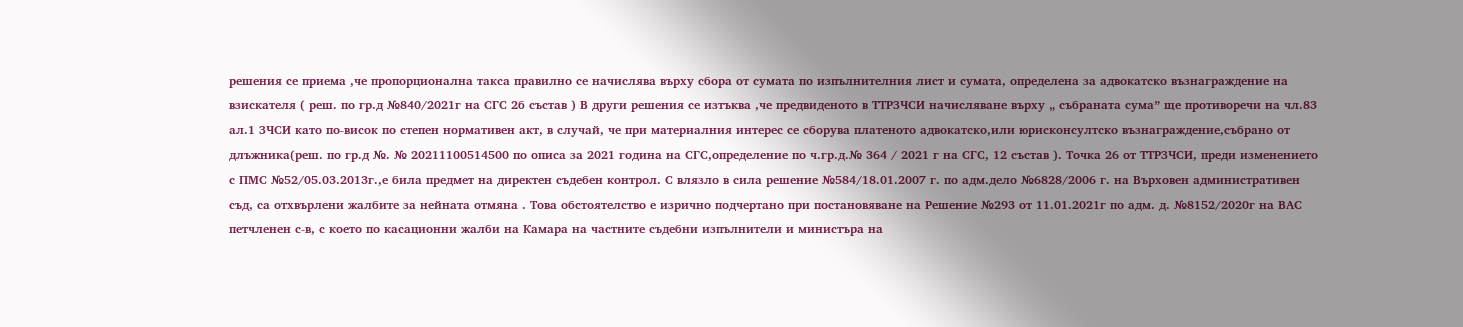решения се приема ,че пропорционална такса правилно се начислява върху сбора от сумата по изпълнителния лист и сумата, определена за адвокатско възнаграждение на взискателя ( реш. по гр.д №840/2021г на СГС 2б състав ) В други решения се изтъква ,че предвиденото в ТТРЗЧСИ начисляване върху „ събраната сума” ще противоречи на чл.83 ал.1 ЗЧСИ като по-висок по степен нормативен акт, в случай, че при материалния интерес се сборува платеното адвокатско,или юрисконсултско възнаграждение,събрано от длъжника(реш. по гр.д №. № 20211100514500 по описа за 2021 година на СГС,определение по ч.гр.д.№ 364 / 2021 г на СГС, 12 състав ). Точка 26 от ТТРЗЧСИ, преди изменението с ПМС №52/05.03.2013г.,е била предмет на директен съдебен контрол. С влязло в сила решение №584/18.01.2007 г. по адм.дело №6828/2006 г. на Върховен административен съд, са отхвърлени жалбите за нейната отмяна . Това обстоятелство е изрично подчертано при постановяване на Решение №293 от 11.01.2021г по адм. д. №8152/2020г на ВАС петчленен с-в, с което по касационни жалби на Камара на частните съдебни изпълнители и министъра на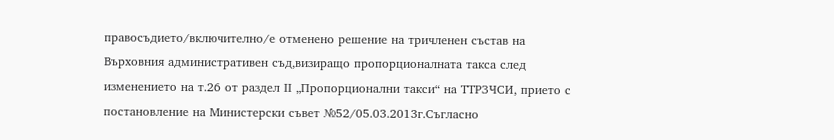правосъдието/включително/е отменено решение на тричленен състав на Върховния административен съд,визиращо пропорционалната такса след изменението на т.26 от раздел II „Пропорционални такси“ на ТТРЗЧСИ, прието с постановление на Министерски съвет №52/05.03.2013г.Съгласно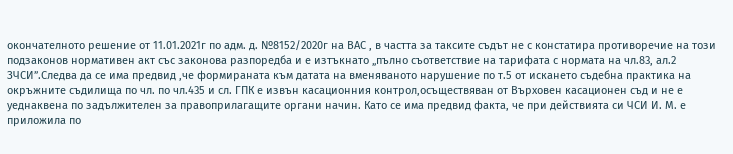окончателното решение от 11.01.2021г по адм. д. №8152/2020г на ВАС , в частта за таксите съдът не с констатира противоречие на този подзаконов нормативен акт със законова разпоредба и е изтъкнато „пълно съответствие на тарифата с нормата на чл.83, ал.2 ЗЧСИ”.Следва да се има предвид ,че формираната към датата на вменяваното нарушение по т.5 от искането съдебна практика на окръжните съдилища по чл. по чл.435 и сл. ГПК е извън касационния контрол,осъществяван от Върховен касационен съд и не е уеднаквена по задължителен за правоприлагащите органи начин. Като се има предвид факта, че при действията си ЧСИ И. М. е приложила по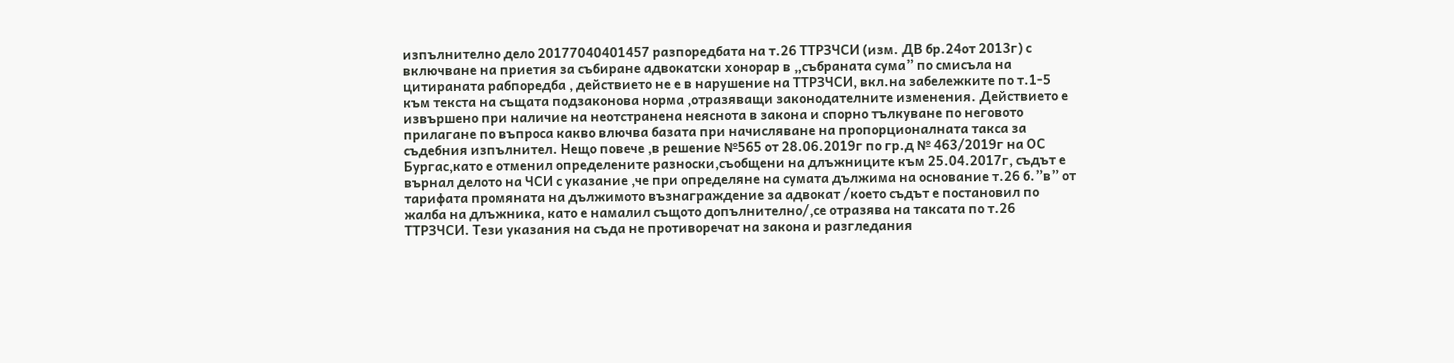изпълнително дело 20177040401457 разпоредбата на т.26 ТТРЗЧСИ (изм. ДВ бр.24от 2013г) с включване на приетия за събиране адвокатски хонорар в „събраната сума” по смисъла на цитираната рабпоредба , действието не е в нарушение на ТТРЗЧСИ, вкл.на забележките по т.1-5 към текста на същата подзаконова норма ,отразяващи законодателните изменения. Действието е извършено при наличие на неотстранена неяснота в закона и спорно тълкуване по неговото прилагане по въпроса какво влючва базата при начисляване на пропорционалната такса за съдебния изпълнител. Нещо повече ,в решение №565 от 28.06.2019г по гр.д № 463/2019г на ОС Бургас,като е отменил определените разноски,съобщени на длъжниците към 25.04.2017г, съдът е върнал делото на ЧСИ с указание ,че при определяне на сумата дължима на основание т.26 б.”в” от тарифата промяната на дължимото възнаграждение за адвокат /което съдът е постановил по жалба на длъжника, като е намалил същото допълнително/,се отразява на таксата по т.26 ТТРЗЧСИ. Тези указания на съда не противоречат на закона и разгледания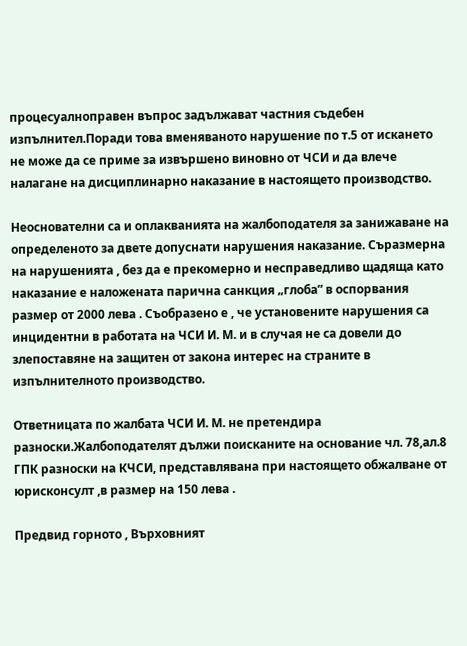процесуалноправен въпрос задължават частния съдебен изпълнител.Поради това вменяваното нарушение по т.5 от искането не може да се приме за извършено виновно от ЧСИ и да влече налагане на дисциплинарно наказание в настоящето производство.

Неоснователни са и оплакванията на жалбоподателя за занижаване на определеното за двете допуснати нарушения наказание. Съразмерна на нарушенията , без да е прекомерно и несправедливо щадяща като наказание е наложената парична санкция „глоба” в оспорвания размер от 2000 лева . Съобразено е , че установените нарушения са инцидентни в работата на ЧСИ И. М. и в случая не са довели до злепоставяне на защитен от закона интерес на страните в изпълнителното производство.

Ответницата по жалбата ЧСИ И. М. не претендира разноски.Жалбоподателят дължи поисканите на основание чл. 78,ал.8 ГПК разноски на КЧСИ, представлявана при настоящето обжалване от юрисконсулт ,в размер на 150 лева .

Предвид горното , Върховният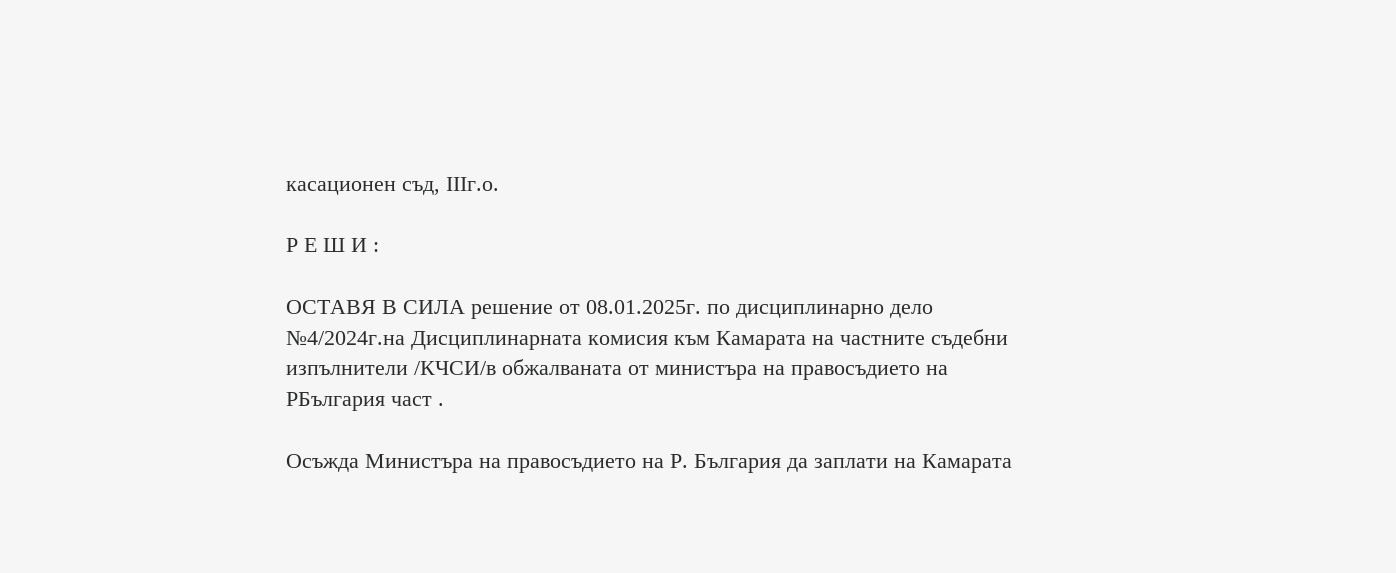касационен съд, ІІІг.о.

Р Е Ш И :

ОСТАВЯ В СИЛА решение от 08.01.2025г. по дисциплинарно дело №4/2024г.на Дисциплинарната комисия към Камарата на частните съдебни изпълнители /КЧСИ/в обжалваната от министъра на правосъдието на РБългария част .

Осъжда Министъра на правосъдието на Р. България да заплати на Камарата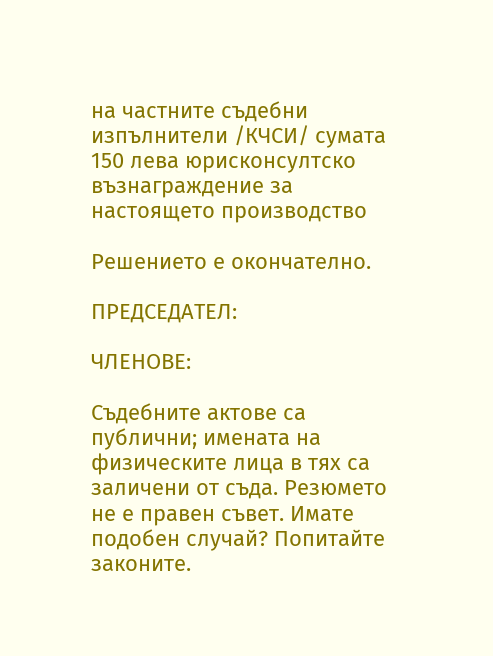на частните съдебни изпълнители /КЧСИ/ сумата 150 лева юрисконсултско възнаграждение за настоящето производство

Решението е окончателно.

ПРЕДСЕДАТЕЛ:

ЧЛЕНОВЕ:

Съдебните актове са публични; имената на физическите лица в тях са заличени от съда. Резюмето не е правен съвет. Имате подобен случай? Попитайте законите.